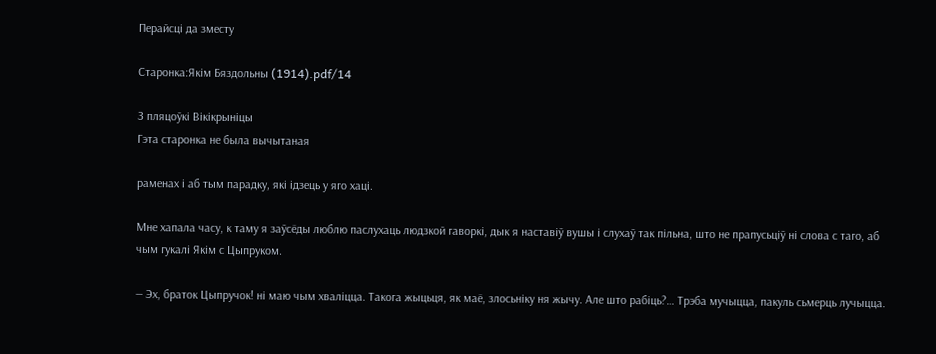Перайсці да зместу

Старонка:Якім Бяздольны (1914).pdf/14

З пляцоўкі Вікікрыніцы
Гэта старонка не была вычытаная

раменах і аб тым парадку, які ідзець у яго хаці.

Мне хапала часу, к таму я заўсёды люблю паслухаць людзкой гаворкі, дык я наставіў вушы і слухаў так пільна, што не прапусьціў ні слова с таго, аб чым гукалі Якім с Цыпруком.

— Эх, браток Цыпручок! ні маю чым хваліцца. Такога жыцьця, як маё, злосьніку ня жычу. Але што рабіць?… Трэба мучыцца, пакуль сьмерць лучыцца.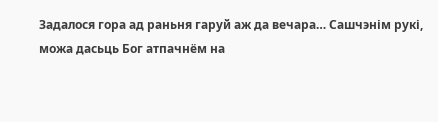Задалося гора ад раньня гаруй аж да вечара… Сашчэнім рукі, можа дасьць Бог атпачнём на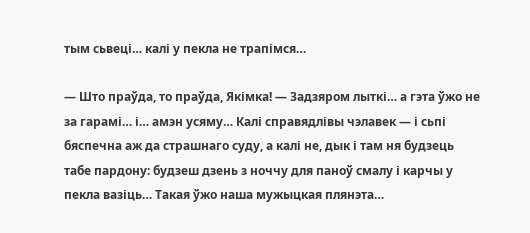тым сьвеці… калі у пекла не трапімся…

— Што праўда, то праўда, Якімка! — Задзяром лыткі… а гэта ўжо не за гарамі… і… амэн усяму… Калі справядлівы чэлавек — і сьпі бяспечна аж да страшнаго суду, а калі не, дык і там ня будзець табе пардону: будзеш дзень з ноччу для паноў смалу і карчы у пекла вазіць… Такая ўжо наша мужыцкая плянэта…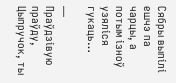Сябры выпілі ешчэ па чарцы, а потым ізноў узяліся гукаць…

— Праўдзівую праўду, Цыпручок, ты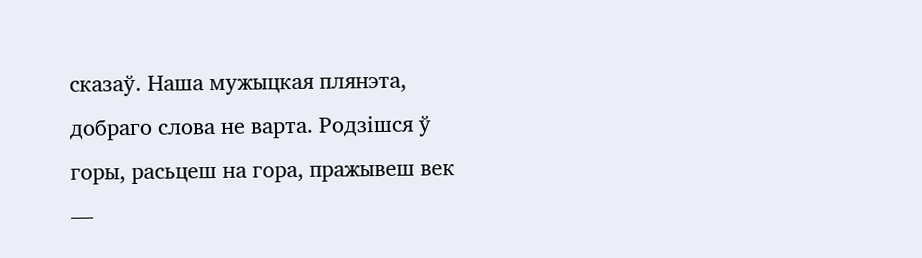сказаў. Наша мужыцкая плянэта, добраго слова не варта. Родзішся ў горы, расьцеш на гора, пражывеш век —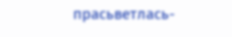прасьветлась-